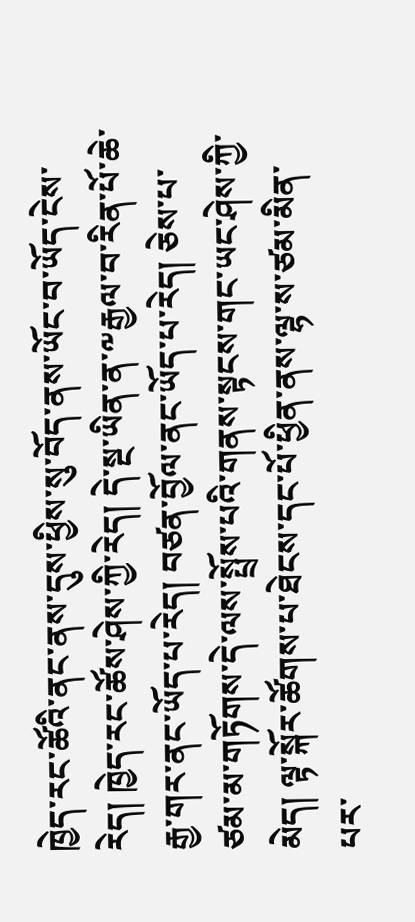ཁྱེད་རང་ཚོའི་ནང་ནས་དུས་ཕྱིས་སུ་བོད་ནས་ཡོང་བ་ཡོད་ངེས་རེད། ཁྱེད་རང་ཚོས་ཤེས་ཀྱི་རེད། དེ་སྔ་ཡིན་ན་༸རྒྱལ་བ་རིན་པོ་ཆེ་རྒྱ་གར་ནང་ཡོད་པ་རེད། བཙན་བྱོལ་ནང་ཡོད་པ་རེད། ཅེས་པ་ཙམ་མ་གཏོགས་དེ་ལས་སྤྲོས་པའི་གནས་སྟངས་གང་ཡང་ཤེས་ཀྱི་མེད། ལྟ་སྐོར་ཚོགས་པ་ཐེངས་དང་པོ་ཕྱིན་ནས་ལྷ་ས་ཙམ་མིན་པར་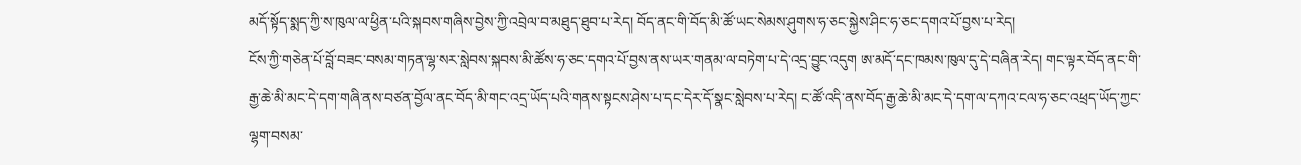མདོ་སྟོད་སྨད་ཀྱི་ས་ཁུལ་ལ་ཕྱིན་པའི་སྐབས་གཞིས་བྱེས་ཀྱི་འབྲེལ་བ་མཐུད་ཐུབ་པ་རེད། བོད་ནང་གི་བོད་མི་ཚོ་ཡང་སེམས་ཤུགས་ཧ་ཅང་སྐྱེས་ཤིང་ཧ་ཅང་དགའ་པོ་བྱས་པ་རེད།
ངོས་ཀྱི་གཅེན་པོ་བློ་བཟང་བསམ་གཏན་ལྷ་སར་སླེབས་སྐབས་མི་ཚོས་ཧ་ཅང་དགའ་པོ་བྱས་ནས་ཡར་གནམ་ལ་བཏེག་པ་དེ་འདྲ་བྱུང་འདུག ཨ་མདོ་དང་ཁམས་ཁུལ་དུ་དེ་བཞིན་རེད། གང་ལྟར་བོད་ནང་གི་རྒྱ་ཆེ་མི་མང་དེ་དག་གཞི་ནས་བཙན་བྱོལ་ནང་བོད་མི་གང་འདྲ་ཡོད་པའི་གནས་སྟངས་ཤེས་པ་དང་དེར་དོ་སྣང་སླེབས་པ་རེད། ང་ཚོ་འདི་ནས་བོད་རྒྱ་ཆེ་མི་མང་དེ་དག་ལ་དཀའ་ངལ་ཧ་ཅང་འཕྲད་ཡོད་ཀྱང་ལྷག་བསམ་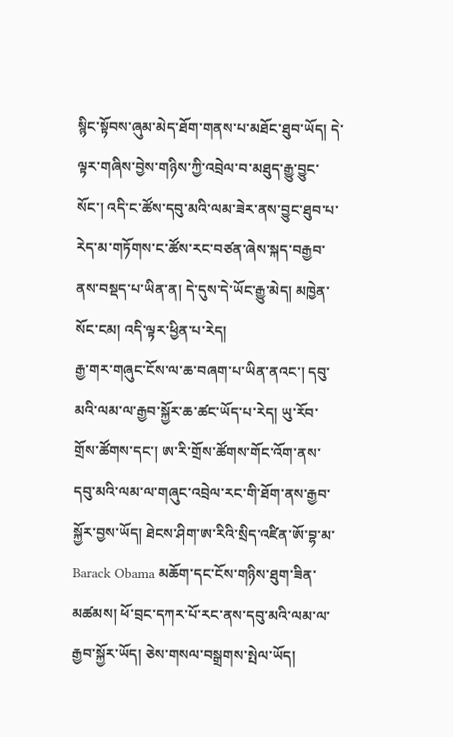སྙིང་སྟོབས་ཞུམ་མེད་ཐོག་གནས་པ་མཐོང་ཐུབ་ཡོད། དེ་ལྟར་གཞིས་བྱེས་གཉིས་ཀྱི་འབྲེལ་བ་མཐུད་རྒྱུ་བྱུང་སོང་། འདི་ང་ཚོས་དབུ་མའི་ལམ་ཟེར་ནས་བྱུང་ཐུབ་པ་རེད་མ་གཏོགས་ང་ཚོས་རང་བཙན་ཞེས་སྐད་བརྒྱབ་ནས་བསྡད་པ་ཡིན་ན། དེ་དུས་དེ་ཡོང་རྒྱུ་མེད། མཁྱེན་སོང་ངམ། འདི་ལྟར་ཕྱིན་པ་རེད།
རྒྱ་གར་གཞུང་ངོས་ལ་ཆ་བཞག་པ་ཡིན་ནའང་། དབུ་མའི་ལམ་ལ་རྒྱབ་སྐྱོར་ཆ་ཚང་ཡོད་པ་རེད། ཡུ་རོབ་གྲོས་ཚོགས་དང་། ཨ་རི་གྲོས་ཚོགས་གོང་འོག་ནས་དབུ་མའི་ལམ་ལ་གཞུང་འབྲེལ་རང་གི་ཐོག་ནས་རྒྱབ་སྐྱོར་བྱས་ཡོད། ཐེངས་ཤིག་ཨ་རིའི་སྲིད་འཛིན་ཨོ་བྷ་མ་ Barack Obama མཆོག་དང་ངོས་གཉིས་ཐུག་ཟིན་མཚམས། ཕོ་བྲང་དཀར་པོ་རང་ནས་དབུ་མའི་ལམ་ལ་རྒྱབ་སྐྱོར་ཡོད། ཅེས་གསལ་བསྒྲགས་སྤེལ་ཡོད།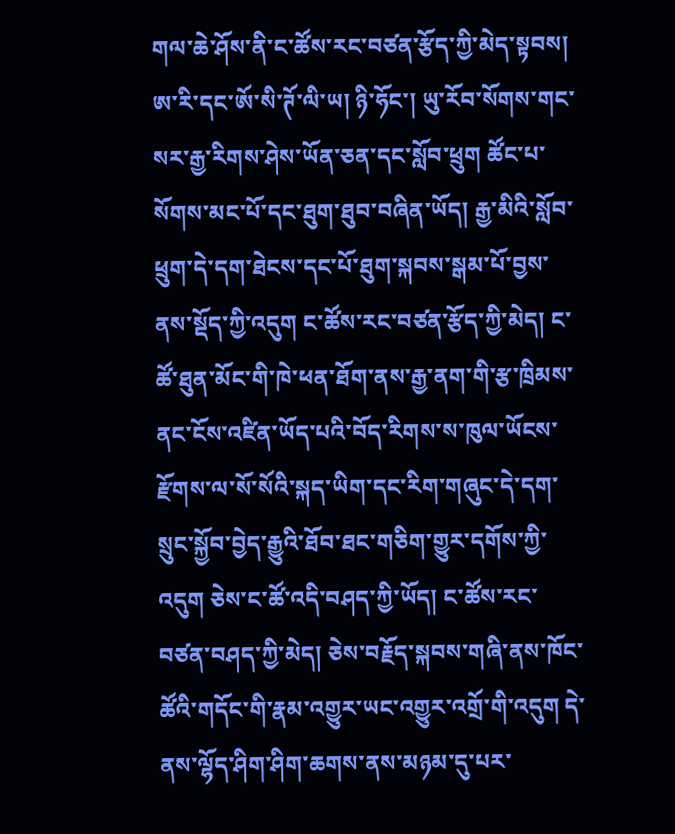གལ་ཆེ་ཤོས་ནི་ང་ཚོས་རང་བཙན་རྩོད་ཀྱི་མེད་སྟབས། ཨ་རི་དང་ཨོ་སི་ཊོ་ལི་ཡ། ཉི་ཧོང་། ཡུ་རོབ་སོགས་གང་སར་རྒྱ་རིགས་ཤེས་ཡོན་ཅན་དང་སློབ་ཕྲུག ཚོང་པ་སོགས་མང་པོ་དང་ཐུག་ཐུབ་བཞིན་ཡོད། རྒྱ་མིའི་སློབ་ཕྲུག་དེ་དག་ཐེངས་དང་པོ་ཐུག་སྐབས་སྒམ་པོ་བྱས་ནས་སྡོད་ཀྱི་འདུག ང་ཚོས་རང་བཙན་རྩོད་ཀྱི་མེད། ང་ཚོ་ཐུན་མོང་གི་ཁེ་ཕན་ཐོག་ནས་རྒྱ་ནག་གི་རྩ་ཁྲིམས་ནང་ངོས་འཛིན་ཡོད་པའི་བོད་རིགས་ས་ཁུལ་ཡོངས་རྫོགས་ལ་སོ་སོའི་སྐད་ཡིག་དང་རིག་གཞུང་དེ་དག་སྲུང་སྐྱོབ་བྱེད་རྒྱུའི་ཐོབ་ཐང་གཅིག་གྱུར་དགོས་ཀྱི་འདུག ཅེས་ང་ཚོ་འདི་བཤད་ཀྱི་ཡོད། ང་ཚོས་རང་བཙན་བཤད་ཀྱི་མེད། ཅེས་བརྗོད་སྐབས་གཞི་ནས་ཁོང་ཚོའི་གདོང་གི་རྣམ་འགྱུར་ཡང་འགྱུར་འགྲོ་གི་འདུག དེ་ནས་ལྷོད་ཤིག་ཤིག་ཆགས་ནས་མཉམ་དུ་པར་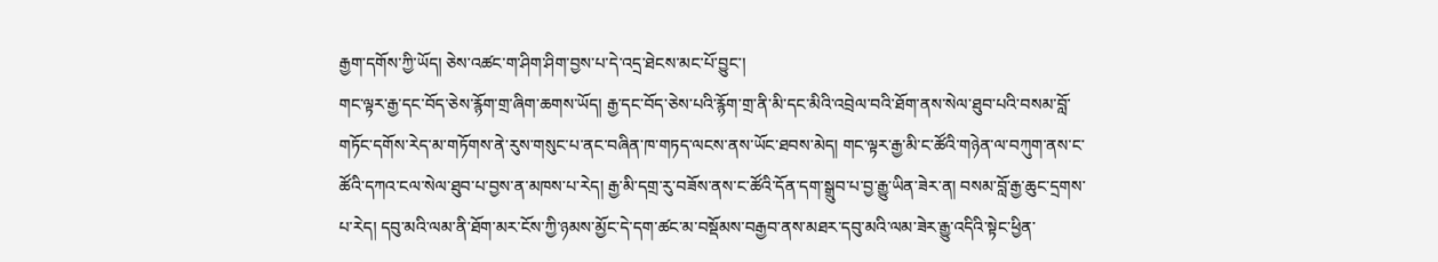རྒྱག་དགོས་ཀྱི་ཡོད། ཅེས་འཚང་ག་ཤིག་ཤིག་བྱས་པ་དེ་འདྲ་ཐེངས་མང་པོ་བྱུང་།
གང་ལྟར་རྒྱ་དང་བོད་ཅེས་རྙོག་གྲ་ཞིག་ཆགས་ཡོད། རྒྱ་དང་བོད་ཅེས་པའི་རྙོག་གྲ་ནི་མི་དང་མིའི་འབྲེལ་བའི་ཐོག་ནས་སེལ་ཐུབ་པའི་བསམ་བློ་གཏོང་དགོས་རེད་མ་གཏོགས་ནེ་རུས་གསུང་པ་ནང་བཞིན་ཁ་གཏད་ལངས་ནས་ཡོང་ཐབས་མེད། གང་ལྟར་རྒྱ་མི་ང་ཚོའི་གཉེན་ལ་བཀུག་ནས་ང་ཚོའི་དཀའ་ངལ་སེལ་ཐུབ་པ་བྱས་ན་མཁས་པ་རེད། རྒྱ་མི་དགྲ་རུ་བཟོས་ནས་ང་ཚོའི་དོན་དག་སྒྲུབ་པ་བྱ་རྒྱུ་ཡིན་ཟེར་ན། བསམ་བློ་རྒྱ་ཆུང་དྲགས་པ་རེད། དབུ་མའི་ལམ་ནི་ཐོག་མར་ངོས་ཀྱི་ཉམས་མྱོང་དེ་དག་ཚང་མ་བསྡོམས་བརྒྱབ་ནས་མཐར་དབུ་མའི་ལམ་ཟེར་རྒྱུ་འདིའི་སྟེང་ཕྱིན་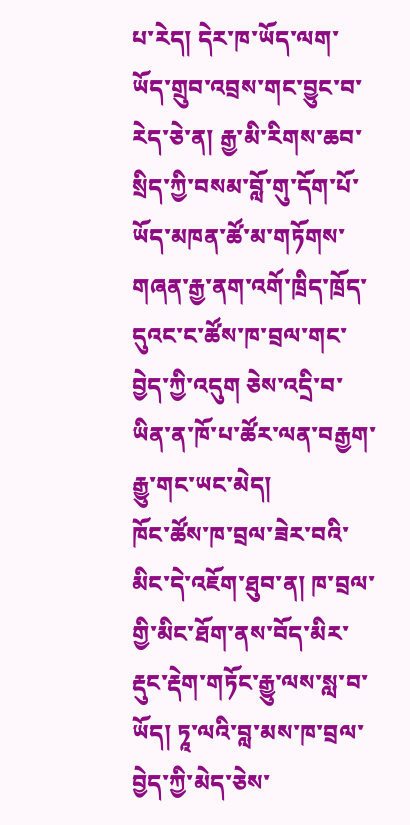པ་རེད། དེར་ཁ་ཡོད་ལག་ཡོད་གྲུབ་འབྲས་གང་བྱུང་བ་རེད་ཅེ་ན། རྒྱ་མི་རིགས་ཆབ་སྲིད་ཀྱི་བསམ་བློ་གུ་དོག་པོ་ཡོད་མཁན་ཚོ་མ་གཏོགས་གཞན་རྒྱ་ནག་འགོ་ཁྲིད་ཁྲོད་དུའང་ང་ཚོས་ཁ་བྲལ་གང་བྱེད་ཀྱི་འདུག ཅེས་འདྲི་བ་ཡིན་ན་ཁོ་པ་ཚོར་ལན་བརྒྱག་རྒྱུ་གང་ཡང་མེད།
ཁོང་ཚོས་ཁ་བྲལ་ཟེར་བའི་མིང་དེ་འཇོག་ཐུབ་ན། ཁ་བྲལ་གྱི་མིང་ཐོག་ནས་བོད་མིར་རྡུང་རྡེག་གཏོང་རྒྱུ་ལས་སླ་བ་ཡོད། ཏཱ་ལའི་བླ་མས་ཁ་བྲལ་བྱེད་ཀྱི་མེད་ཅེས་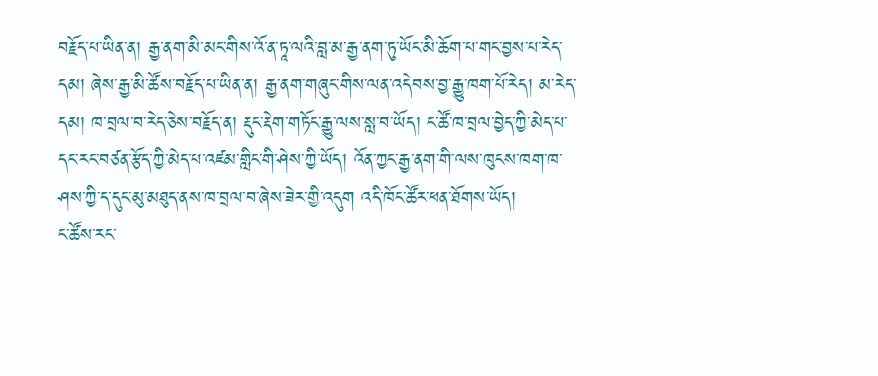བརྗོད་པ་ཡིན་ན། རྒྱ་ནག་མི་མང་གིས་འོ་ན་ཏཱ་ལའི་བླ་མ་རྒྱ་ནག་ཏུ་ཡོང་མི་ཆོག་པ་གང་བྱས་པ་རེད་དམ། ཞེས་རྒྱ་མི་ཚོས་བརྗོད་པ་ཡིན་ན། རྒྱ་ནག་གཞུང་གིས་ལན་འདེབས་བྱ་རྒྱུ་ཁག་པོ་རེད། མ་རེད་དམ། ཁ་བྲལ་བ་རེད་ཅེས་བརྗོད་ན། རྡུང་རྡེག་གཏོང་རྒྱུ་ལས་སླ་བ་ཡོད། ང་ཚོ་ཁ་བྲལ་བྱེད་ཀྱི་མེད་པ་དང་རང་བཙན་རྩོད་ཀྱི་མེད་པ་འཛམ་གླིང་གི་ཤེས་ཀྱི་ཡོད། འོན་ཀྱང་རྒྱ་ནག་གི་ལས་ཁུངས་ཁག་ཁ་ཤས་ཀྱི་ད་དུང་མུ་མཐུད་ནས་ཁ་བྲལ་བ་ཞེས་ཟེར་གྱི་འདུག འདི་ཁོང་ཚོར་ཕན་ཐོགས་ཡོད།
ང་ཚོས་རང་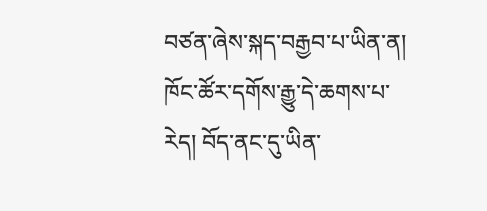བཙན་ཞེས་སྐད་བརྒྱབ་པ་ཡིན་ན། ཁོང་ཚོར་དགོས་རྒྱུ་དེ་ཆགས་པ་རེད། བོད་ནང་དུ་ཡིན་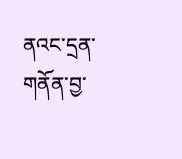ནའང་དྲན་གནོན་བྱ་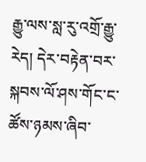རྒྱུ་ལས་སླ་རུ་འགྲོ་རྒྱུ་རེད། དེར་བརྟེན་བར་སྐབས་ལོ་ཤས་གོང་ང་ཚོས་ཉམས་ཞིབ་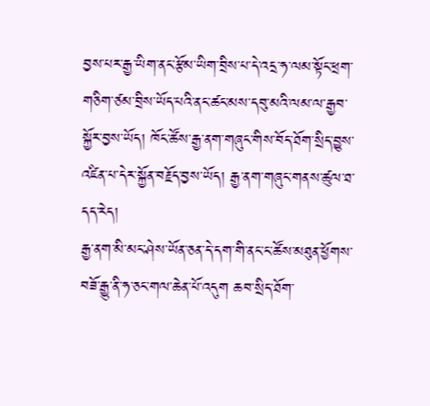བྱས་པར་རྒྱ་ཡིག་ནང་རྩོམ་ཡིག་བྲིས་པ་དེ་འདྲ་ཧ་ལམ་སྟོང་ཕྲག་གཅིག་ཙམ་བྲིས་ཡོད་པའི་ནང་ཚང་མས་དབུ་མའི་ལམ་ལ་རྒྱབ་སྐྱོར་བྱས་ཡོད། ཁོང་ཚོས་རྒྱ་ནག་གཞུང་གིས་བོད་ཐོག་སྲིད་བྱུས་འཛིན་པ་དེར་སྐྱོན་བརྗོད་བྱས་ཡོད། རྒྱ་ནག་གཞུང་གནས་ཚུལ་ཐ་དད་རེད།
རྒྱ་ནག་མི་མང་ཤེས་ཡོན་ཅན་དེ་དག་གི་ནང་ང་ཚོས་མཐུན་ཕྱོགས་བཟོ་རྒྱུ་ནི་ཧ་ཅང་གལ་ཆེན་པོ་འདུག ཆབ་སྲིད་ཐོག་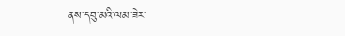ནས་དབུ་མའི་ལམ་ཟེར་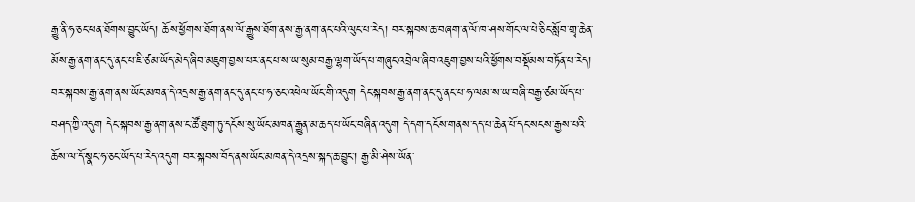རྒྱུ་ནི་ཧ་ཅང་ཕན་ཐོགས་བྱུང་ཡོད། ཆོས་ཕྱོགས་ཐོག་ནས་ལོ་རྒྱུས་ཐོག་ནས་རྒྱ་ནག་ནང་པའི་ལུང་པ་རེད། བར་སྐབས་ཆ་བཞག་ན་ལོ་ཁ་ཤས་གོང་ལ་པེ་ཅིང་སློབ་གྲྭ་ཆེན་མོས་རྒྱ་ནག་ནང་དུ་ནང་པ་ཇི་ཙམ་ཡོད་མེད་ཞིབ་མཇུག་བྱས་པར་ནང་པ་ས་ཡ་སུམ་བརྒྱ་ལྷག་ཡོད་པ་གཞུང་འབྲེལ་ཞིབ་འཇུག་བྱས་པའི་ཕྱོགས་བསྡོམས་བཏོན་པ་རེད།
བར་སྐབས་རྒྱ་ནག་ནས་ཡོང་མཁན་དེ་འདྲས་རྒྱ་ནག་ནང་དུ་ནང་པ་ཧ་ཅང་འཕེལ་ཡོང་གི་འདུག དེང་སྐབས་རྒྱ་ནག་ནང་དུ་ནང་པ་ཧ་ལམ་ས་ཡ་བཞི་བརྒྱ་ཙམ་ཡོད་པ་བཤད་ཀྱི་འདུག དེང་སྐབས་རྒྱ་ནག་ནས་ང་ཚོ་ཐུག་ཏུ་དངོས་སུ་ཡོང་མཁན་རྒྱུན་མ་ཆད་པ་ཡོང་བཞིན་འདུག དེ་དག་དངོས་གནས་དད་པ་ཆེན་པོ་དང་སངས་རྒྱས་པའི་ཆོས་ལ་དོ་སྣང་ཧ་ཅང་ཡོད་པ་རེད་འདུག བར་སྐབས་བོད་ནས་ཡོང་མཁན་དེ་འདྲས་སྐད་ཆ་བྱུང་། རྒྱ་མི་ཤེས་ཡོན་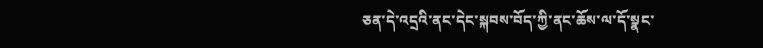ཅན་དེ་འདྲའི་ནང་དེང་སྐབས་བོད་ཀྱི་ནང་ཆོས་ལ་དོ་སྣང་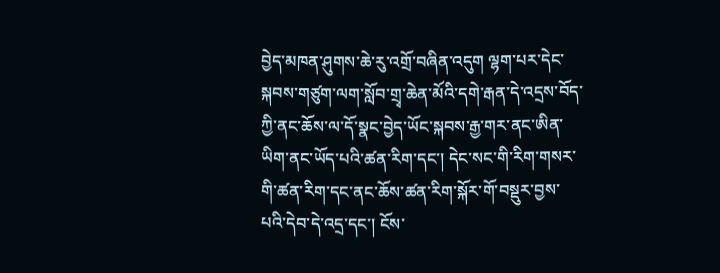བྱེད་མཁན་ཤུགས་ཆེ་རུ་འགྲོ་བཞིན་འདུག ལྷག་པར་དེང་སྐབས་གཙུག་ལག་སློབ་གྲྭ་ཆེན་མོའི་དགེ་རྒན་དེ་འདྲས་བོད་ཀྱི་ནང་ཆོས་ལ་དོ་སྣང་བྱེད་ཡོང་སྐབས་རྒྱ་གར་ནང་ཨིན་ཡིག་ནང་ཡོད་པའི་ཚན་རིག་དང་། དེང་སང་གི་རིག་གསར་གི་ཚན་རིག་དང་ནང་ཆོས་ཚན་རིག་སྐོར་གོ་བསྡུར་བྱས་པའི་དེབ་དེ་འདྲ་དང་། ངོས་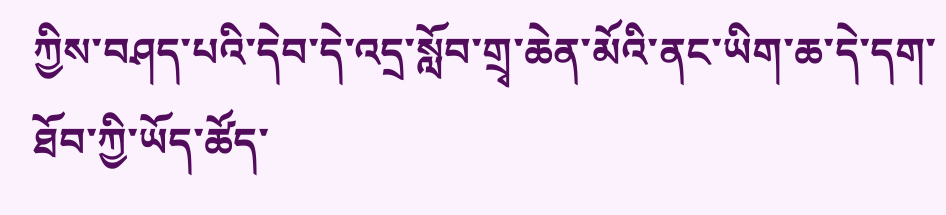ཀྱིས་བཤད་པའི་དེབ་དེ་འདྲ་སློབ་གྲྭ་ཆེན་མོའི་ནང་ཡིག་ཆ་དེ་དག་ཐོབ་ཀྱི་ཡོད་ཚོད་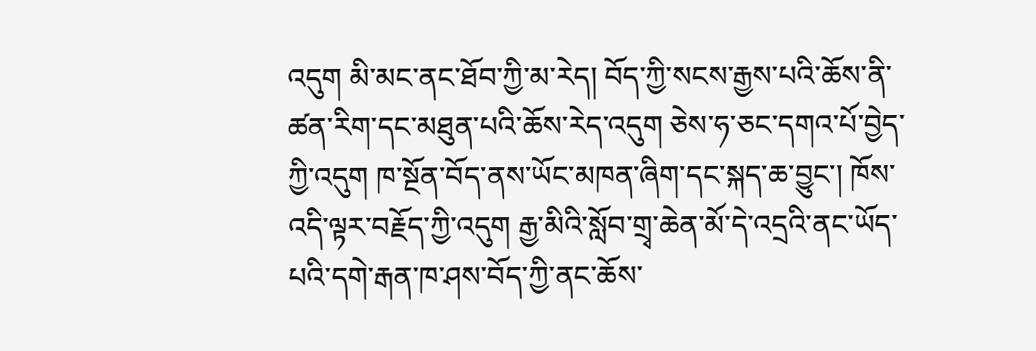འདུག མི་མང་ནང་ཐོབ་ཀྱི་མ་རེད། བོད་ཀྱི་སངས་རྒྱས་པའི་ཆོས་ནི་ཚན་རིག་དང་མཐུན་པའི་ཆོས་རེད་འདུག ཅེས་ཧ་ཅང་དགའ་པོ་བྱེད་ཀྱི་འདུག ཁ་སྔོན་བོད་ནས་ཡོང་མཁན་ཞིག་དང་སྐད་ཆ་བྱུང་། ཁོས་འདི་ལྟར་བརྗོད་ཀྱི་འདུག རྒྱ་མིའི་སློབ་གྲྭ་ཆེན་མོ་དེ་འདྲའི་ནང་ཡོད་པའི་དགེ་རྒན་ཁ་ཤས་བོད་ཀྱི་ནང་ཆོས་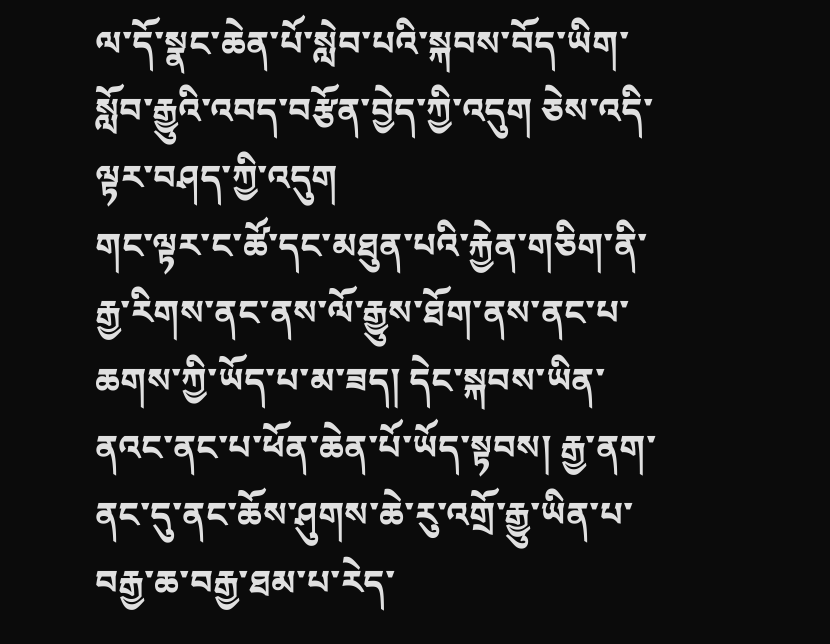ལ་དོ་སྣང་ཆེན་པོ་སླེབ་པའི་སྐབས་བོད་ཡིག་སློབ་རྒྱུའི་འབད་བརྩོན་བྱེད་ཀྱི་འདུག ཅེས་འདི་ལྟར་བཤད་ཀྱི་འདུག
གང་ལྟར་ང་ཚོ་དང་མཐུན་པའི་རྐྱེན་གཅིག་ནི་རྒྱ་རིགས་ནང་ནས་ལོ་རྒྱུས་ཐོག་ནས་ནང་པ་ཆགས་ཀྱི་ཡོད་པ་མ་ཟད། དེང་སྐབས་ཡིན་ནའང་ནང་པ་ཕོན་ཆེན་པོ་ཡོད་སྟབས། རྒྱ་ནག་ནང་དུ་ནང་ཆོས་ཤུགས་ཆེ་རུ་འགྲོ་རྒྱུ་ཡིན་པ་བརྒྱ་ཆ་བརྒྱ་ཐམ་པ་རེད་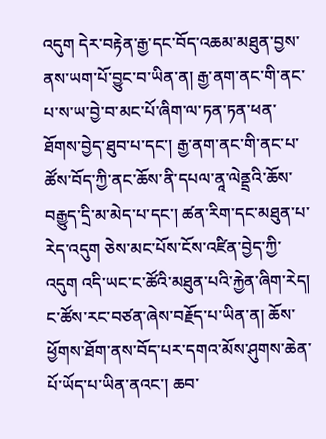འདུག དེར་བརྟེན་རྒྱ་དང་བོད་འཆམ་མཐུན་བྱས་ནས་ཡག་པོ་བྱུང་བ་ཡིན་ན། རྒྱ་ནག་ནང་གི་ནང་པ་ས་ཡ་བྱེ་བ་མང་པོ་ཞིག་ལ་ཏན་ཏན་ཕན་ཐོགས་བྱེད་ཐུབ་པ་དང་། རྒྱ་ནག་ནང་གི་ནང་པ་ཚོས་བོད་ཀྱི་ནང་ཆོས་ནི་དཔལ་ནཱ་ལེནྡྲའི་ཆོས་བརྒྱུད་དྲི་མ་མེད་པ་དང་། ཚན་རིག་དང་མཐུན་པ་རེད་འདུག ཅེས་མང་པོས་ངོས་འཛིན་བྱེད་ཀྱི་འདུག འདི་ཡང་ང་ཚོའི་མཐུན་པའི་རྐྱེན་ཞིག་རེད།
ང་ཚོས་རང་བཙན་ཞེས་བརྗོད་པ་ཡིན་ན། ཆོས་ཕྱོགས་ཐོག་ནས་བོད་པར་དགའ་མོས་ཤུགས་ཆེན་པོ་ཡོད་པ་ཡིན་ནའང་། ཆབ་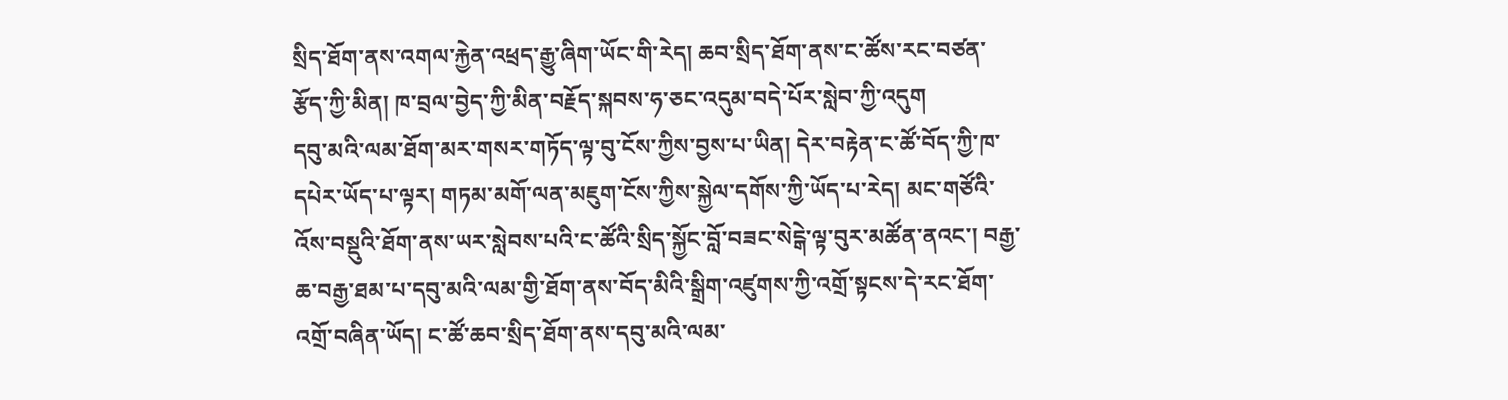སྲིད་ཐོག་ནས་འགལ་རྐྱེན་འཕྲད་རྒྱུ་ཞིག་ཡོང་གི་རེད། ཆབ་སྲིད་ཐོག་ནས་ང་ཚོས་རང་བཙན་རྩོད་ཀྱི་མིན། ཁ་བྲལ་བྱེད་ཀྱི་མིན་བརྗོད་སྐབས་ཧ་ཅང་འདུམ་བདེ་པོར་སླེབ་ཀྱི་འདུག
དབུ་མའི་ལམ་ཐོག་མར་གསར་གཏོད་ལྟ་བུ་ངོས་ཀྱིས་བྱས་པ་ཡིན། དེར་བརྟེན་ང་ཚོ་བོད་ཀྱི་ཁ་དཔེར་ཡོད་པ་ལྟར། གཏམ་མགོ་ལན་མཇུག་ངོས་ཀྱིས་སྐྱེལ་དགོས་ཀྱི་ཡོད་པ་རེད། མང་གཙོའི་འོས་བསྡུའི་ཐོག་ནས་ཡར་སླེབས་པའི་ང་ཚོའི་སྲིད་སྐྱོང་བློ་བཟང་སེངྒེ་ལྟ་བུར་མཚོན་ནའང་། བརྒྱ་ཆ་བརྒྱ་ཐམ་པ་དབུ་མའི་ལམ་གྱི་ཐོག་ནས་བོད་མིའི་སྒྲིག་འཛུགས་ཀྱི་འགྲོ་སྟངས་དེ་རང་ཐོག་འགྲོ་བཞིན་ཡོད། ང་ཚོ་ཆབ་སྲིད་ཐོག་ནས་དབུ་མའི་ལམ་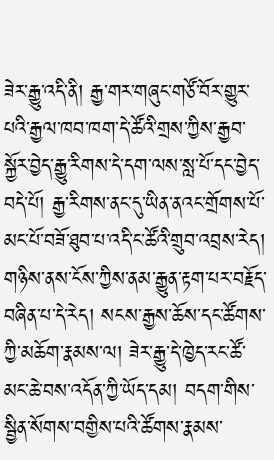ཟེར་རྒྱུ་འདི་ནི། རྒྱ་གར་གཞུང་གཙོ་བོར་གྱུར་པའི་རྒྱལ་ཁབ་ཁག་དེ་ཚོའི་གྲས་ཀྱིས་རྒྱབ་སྐྱོར་བྱེད་རྒྱུ་རིགས་དེ་དག་ལས་སླ་པོ་དང་བྱེད་བདེ་པོ། རྒྱ་རིགས་ནང་དུ་ཡིན་ནའང་གྲོགས་པོ་མང་པོ་བཟོ་ཐུབ་པ་འདི་ང་ཚོའི་གྲུབ་འབྲས་རེད།
གཉིས་ནས་ངོས་ཀྱིས་ནམ་རྒྱུན་རྟག་པར་བརྗོད་བཞིན་པ་དེ་རེད། སངས་རྒྱས་ཆོས་དང་ཚོགས་ཀྱི་མཆོག་རྣམས་ལ། ཟེར་རྒྱུ་དེ་ཁྱེད་རང་ཚོ་མང་ཆེ་བས་འདོན་ཀྱི་ཡོད་དམ། བདག་གིས་སྦྱིན་སོགས་བགྱིས་པའི་ཚོགས་རྣམས་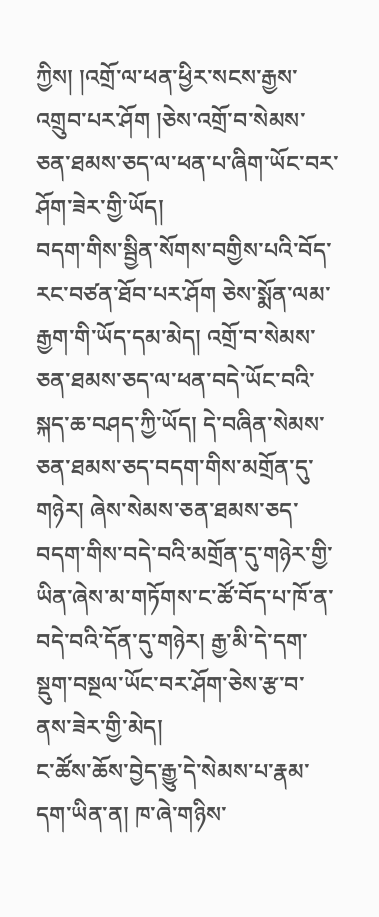ཀྱིས། །འགྲོ་ལ་ཕན་ཕྱིར་སངས་རྒྱས་འགྲུབ་པར་ཤོག །ཅེས་འགྲོ་བ་སེམས་ཅན་ཐམས་ཅད་ལ་ཕན་པ་ཞིག་ཡོང་བར་ཤོག་ཟེར་གྱི་ཡོད།
བདག་གིས་སྦྱིན་སོགས་བགྱིས་པའི་བོད་རང་བཙན་ཐོབ་པར་ཤོག ཅེས་སྨོན་ལམ་རྒྱག་གི་ཡོད་དམ་མེད། འགྲོ་བ་སེམས་ཅན་ཐམས་ཅད་ལ་ཕན་བདེ་ཡོང་བའི་སྐད་ཆ་བཤད་ཀྱི་ཡོད། དེ་བཞིན་སེམས་ཅན་ཐམས་ཅད་བདག་གིས་མགྲོན་དུ་གཉེར། ཞེས་སེམས་ཅན་ཐམས་ཅད་བདག་གིས་བདེ་བའི་མགྲོན་དུ་གཉེར་གྱི་ཡིན་ཞེས་མ་གཏོགས་ང་ཚོ་བོད་པ་ཁོ་ན་བདེ་བའི་དོན་དུ་གཉེར། རྒྱ་མི་དེ་དག་སྡུག་བསྔལ་ཡོང་བར་ཤོག་ཅེས་རྩ་བ་ནས་ཟེར་གྱི་མེད།
ང་ཚོས་ཆོས་བྱེད་རྒྱུ་དེ་སེམས་པ་རྣམ་དག་ཡིན་ན། ཁ་ཞེ་གཉིས་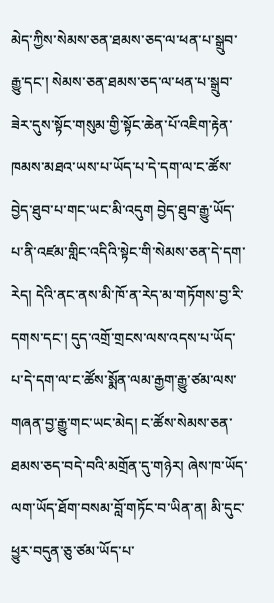མེད་ཀྱིས་སེམས་ཅན་ཐམས་ཅད་ལ་ཕན་པ་སྒྲུབ་རྒྱུ་དང་། སེམས་ཅན་ཐམས་ཅད་ལ་ཕན་པ་སྒྲུབ་ཟེར་དུས་སྟོང་གསུམ་གྱི་སྟོང་ཆེན་པོ་འཇིག་རྟེན་ཁམས་མཐའ་ཡས་པ་ཡོད་པ་དེ་དག་ལ་ང་ཚོས་བྱེད་ཐུབ་པ་གང་ཡང་མི་འདུག བྱེད་ཐུབ་རྒྱུ་ཡོད་པ་ནི་འཛམ་གླིང་འདིའི་སྟེང་གི་སེམས་ཅན་དེ་དག་རེད། དེའི་ནང་ནས་མི་ཁོ་ན་རེད་མ་གཏོགས་བྱ་རི་དགས་དང་། དུད་འགྲོ་གྲངས་ལས་འདས་པ་ཡོད་པ་དེ་དག་ལ་ང་ཚོས་སྨོན་ལམ་རྒྱག་རྒྱུ་ཙམ་ལས་གཞན་བྱ་རྒྱུ་གང་ཡང་མེད། ང་ཚོས་སེམས་ཅན་ཐམས་ཅད་བདེ་བའི་མགྲོན་དུ་གཉེར། ཞེས་ཁ་ཡོད་ལག་ཡོད་ཐོག་བསམ་བློ་གཏོང་བ་ཡིན་ན། མི་དུང་ཕྱུར་བདུན་ཅུ་ཙམ་ཡོད་པ་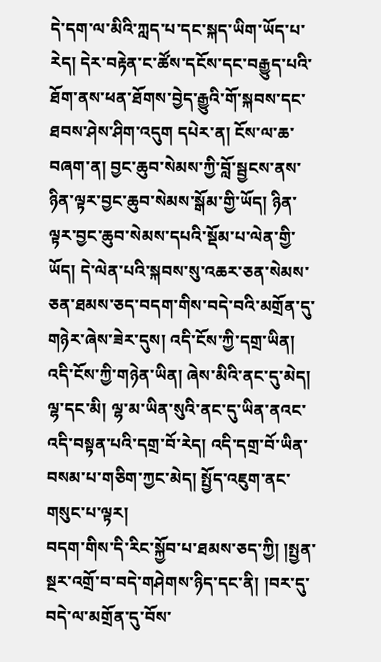དེ་དག་ལ་མིའི་ཀླད་པ་དང་སྐད་ཡིག་ཡོད་པ་རེད། དེར་བརྟེན་ང་ཚོས་དངོས་དང་བརྒྱུད་པའི་ཐོག་ནས་ཕན་ཐོགས་བྱེད་རྒྱུའི་གོ་སྐབས་དང་ཐབས་ཤེས་ཤིག་འདུག དཔེར་ན། ངོས་ལ་ཆ་བཞག་ན། བྱང་ཆུབ་སེམས་ཀྱི་བློ་སྦྱངས་ནས་ཉིན་ལྟར་བྱང་ཆུབ་སེམས་སྒོམ་གྱི་ཡོད། ཉིན་ལྟར་བྱང་ཆུབ་སེམས་དཔའི་སྡོམ་པ་ལེན་གྱི་ཡོད། དེ་ལེན་པའི་སྐབས་སུ་འཆར་ཅན་སེམས་ཅན་ཐམས་ཅད་བདག་གིས་བདེ་བའི་མགྲོན་དུ་གཉེར་ཞེས་ཟེར་དུས། འདི་ངོས་ཀྱི་དགྲ་ཡིན། འདི་ངོས་ཀྱི་གཉེན་ཡིན། ཞེས་མིའི་ནང་དུ་མེད། ལྷ་དང་མི། ལྷ་མ་ཡིན་སུའི་ནང་དུ་ཡིན་ནའང་འདི་བསྟན་པའི་དགྲ་བོ་རེད། འདི་དགྲ་བོ་ཡིན་བསམ་པ་གཅིག་ཀྱང་མེད། སྤྱོད་འཇུག་ནང་གསུང་པ་ལྟར།
བདག་གིས་དི་རིང་སྐྱོབ་པ་ཐམས་ཅད་ཀྱི། །སྤྱན་སྔར་འགྲོ་བ་བདེ་གཤེགས་ཉིད་དང་ནི། །བར་དུ་བདེ་ལ་མགྲོན་དུ་བོས་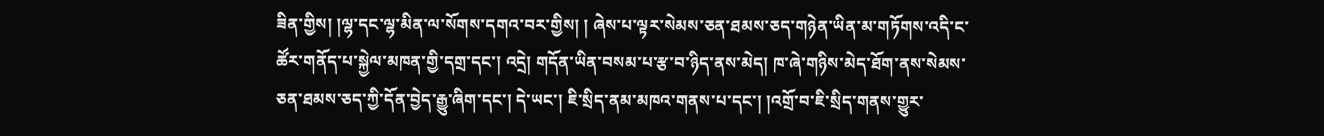ཟིན་གྱིས། །ལྷ་དང་ལྷ་མིན་ལ་སོགས་དགའ་བར་གྱིས། ། ཞེས་པ་ལྟར་སེམས་ཅན་ཐམས་ཅད་གཉེན་ཡིན་མ་གཏོགས་འདི་ང་ཚོར་གནོད་པ་སྐྱེལ་མཁན་གྱི་དགྲ་དང་། འདྲེ། གདོན་ཡིན་བསམ་པ་རྩ་བ་ཉིད་ནས་མེད། ཁ་ཞེ་གཉིས་མེད་ཐོག་ནས་སེམས་ཅན་ཐམས་ཅད་ཀྱི་དོན་བྱེད་རྒྱུ་ཞིག་དང་། དེ་ཡང་། ཇི་སྲིད་ནམ་མཁའ་གནས་པ་དང་། །འགྲོ་བ་ཇི་སྲིད་གནས་གྱུར་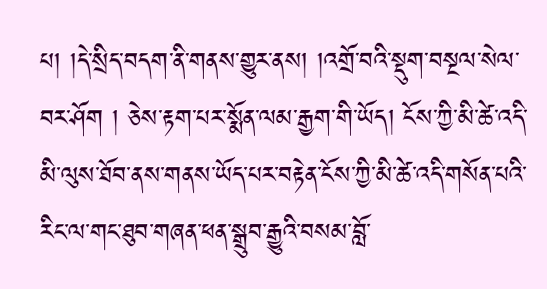པ། །དེ་སྲིད་བདག་ནི་གནས་གྱུར་ནས། །འགྲོ་བའི་སྡུག་བསྔལ་སེལ་བར་ཤོག ། ཅེས་རྟག་པར་སྨོན་ལམ་རྒྱག་གི་ཡོད། ངོས་ཀྱི་མི་ཚེ་འདི་མི་ལུས་ཐོབ་ནས་གནས་ཡོད་པར་བརྟེན་ངོས་ཀྱི་མི་ཚེ་འདི་གསོན་པའི་རིང་ལ་གང་ཐུབ་གཞན་ཕན་སྒྲུབ་རྒྱུའི་བསམ་བློ་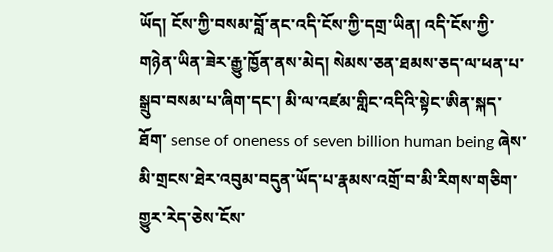ཡོད། ངོས་ཀྱི་བསམ་བློ་ནང་འདི་ངོས་ཀྱི་དགྲ་ཡིན། འདི་ངོས་ཀྱི་གཉེན་ཡིན་ཟེར་རྒྱུ་ཁྱོན་ནས་མེད། སེམས་ཅན་ཐམས་ཅད་ལ་ཕན་པ་སྒྲུབ་བསམ་པ་ཞིག་དང་། མི་ལ་འཛམ་གླིང་འདིའི་སྟེང་ཨིན་སྐད་ཐོག་ sense of oneness of seven billion human being ཞེས་མི་གྲངས་ཐེར་འབུམ་བདུན་ཡོད་པ་རྣམས་འགྲོ་བ་མི་རིགས་གཅིག་གྱུར་རེད་ཅེས་ངོས་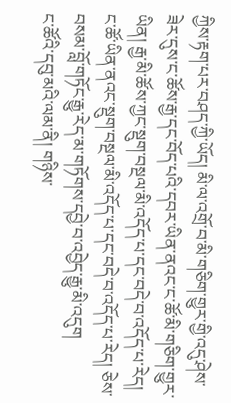ཀྱིས་རྟག་པར་བཤད་ཀྱི་ཡོད། མི་ལ་འགྲོ་བ་མི་གཅིག་གྱུར་གྱི་འདུ་ཤེས་ཟེར་དུས་ང་ཚོས་རྒྱ་དང་བོད་པའི་དབར་ཡིན་ནའང་ང་ཚོ་མི་གཅིག་གྱུར་ཡིན། རྒྱ་མི་ཚོས་ཀྱང་སྡུག་བསྔལ་མི་འདོད་པ་དང་བདེ་བ་འདོད་པ་རེད། ང་ཚོ་ཡིན་ནའང་སྡུག་བསྔལ་མི་འདོད་པ་དང་བདེ་བ་འདོད་པ་རེད། ཅེས་བསམ་བློ་གཏོང་རྒྱུ་རེད་མ་གཏོགས་དབྱེ་བ་འབྱེད་རྒྱུ་མི་འདུག
ང་ཚོའི་དབུ་མའི་ལམ་ནི། གཉིས་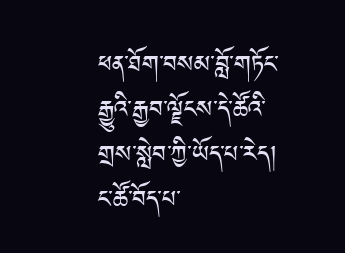ཕན་ཐོག་བསམ་བློ་གཏོང་རྒྱུའི་རྒྱབ་ལྗོངས་དེ་ཚོའི་གྲས་སླེབ་ཀྱི་ཡོད་པ་རེད། ང་ཚོ་བོད་པ་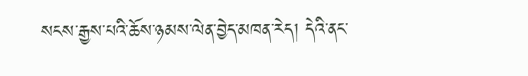སངས་རྒྱས་པའི་ཆོས་ཉམས་ལེན་བྱེད་མཁན་རེད། དེའི་ནང་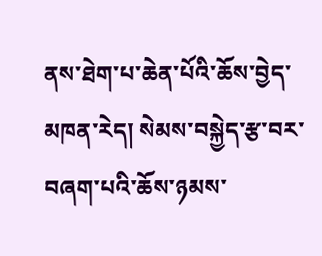ནས་ཐེག་པ་ཆེན་པོའི་ཆོས་བྱེད་མཁན་རེད། སེམས་བསྐྱེད་རྩ་བར་བཞག་པའི་ཆོས་ཉམས་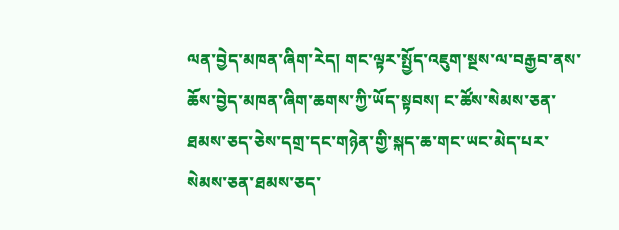ལན་བྱེད་མཁན་ཞིག་རེད། གང་ལྟར་སྤྱོད་འཇུག་སྔས་ལ་བརྒྱབ་ནས་ཆོས་བྱེད་མཁན་ཞིག་ཆགས་ཀྱི་ཡོད་སྟབས། ང་ཚོས་སེམས་ཅན་ཐམས་ཅད་ཅེས་དགྲ་དང་གཉེན་གྱི་སྐད་ཆ་གང་ཡང་མེད་པར་སེམས་ཅན་ཐམས་ཅད་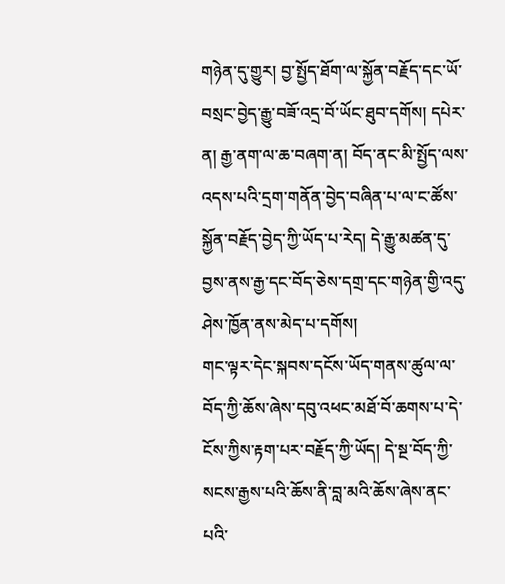གཉེན་དུ་གྱུར། བྱ་སྤྱོད་ཐོག་ལ་སྐྱོན་བརྗོད་དང་ཡོ་བསྲང་བྱེད་རྒྱུ་བཟོ་འདྲ་བོ་ཡོང་ཐུབ་དགོས། དཔེར་ན། རྒྱ་ནག་ལ་ཆ་བཞག་ན། བོད་ནང་མི་སྤྱོད་ལས་འདས་པའི་དྲག་གནོན་བྱེད་བཞིན་པ་ལ་ང་ཚོས་སྐྱོན་བརྗོད་བྱེད་ཀྱི་ཡོད་པ་རེད། དེ་རྒྱུ་མཚན་དུ་བྱས་ནས་རྒྱ་དང་བོད་ཅེས་དགྲ་དང་གཉེན་གྱི་འདུ་ཤེས་ཁྱོན་ནས་མེད་པ་དགོས།
གང་ལྟར་དེང་སྐབས་དངོས་ཡོད་གནས་ཚུལ་ལ་བོད་ཀྱི་ཆོས་ཞེས་དབུ་འཕང་མཐོ་བོ་ཆགས་པ་དེ་ངོས་ཀྱིས་རྟག་པར་བརྗོད་ཀྱི་ཡོད། དེ་སྔ་བོད་ཀྱི་སངས་རྒྱས་པའི་ཆོས་ནི་བླ་མའི་ཆོས་ཞེས་ནང་པའི་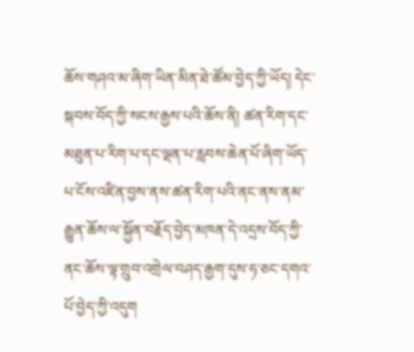ཆོས་གཤའ་མ་ཞིག་ཡིན་མིན་ཐེ་ཚོམ་བྱེད་ཀྱི་ཡོད། དེང་སྐབས་བོད་ཀྱི་སངས་རྒྱས་པའི་ཆོས་ནི། ཚན་རིག་དང་མཐུན་པ་རིག་པ་དང་ལྡན་པ་རླབས་ཆེན་པོ་ཞིག་ཡོད་པ་ངོས་འཛིན་བྱས་ནས་ཚན་རིག་པའི་ནང་ནས་ནམ་རྒྱུན་ཆོས་ལ་སྐྱོན་བརྗོད་བྱེད་མཁན་དེ་འདྲས་བོད་ཀྱི་ནང་ཆོས་ལྟ་གྲུབ་འགྲེལ་བཤད་རྒྱག་དུས་ཧ་ཅང་དགའ་པོ་བྱེད་ཀྱི་འདུག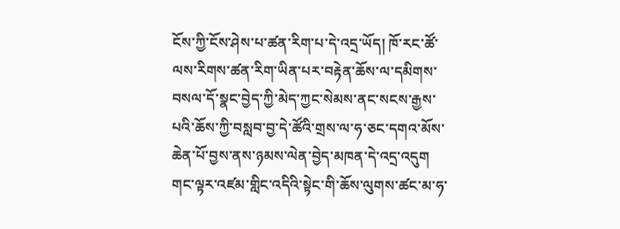ངོས་ཀྱི་ངོས་ཤེས་པ་ཚན་རིག་པ་དེ་འདྲ་ཡོད། ཁོ་རང་ཚོ་ལས་རིགས་ཚན་རིག་ཡིན་པར་བརྟེན་ཆོས་ལ་དམིགས་བསལ་དོ་སྣང་བྱེད་ཀྱི་མེད་ཀྱང་སེམས་ནང་སངས་རྒྱས་པའི་ཆོས་ཀྱི་བསླབ་བྱ་དེ་ཚོའི་གྲས་ལ་ཧ་ཅང་དགའ་མོས་ཆེན་པོ་བྱས་ནས་ཉམས་ལེན་བྱེད་མཁན་དེ་འདྲ་འདུག
གང་ལྟར་འཛམ་གླིང་འདིའི་སྟེང་གི་ཆོས་ལུགས་ཚང་མ་ཧ་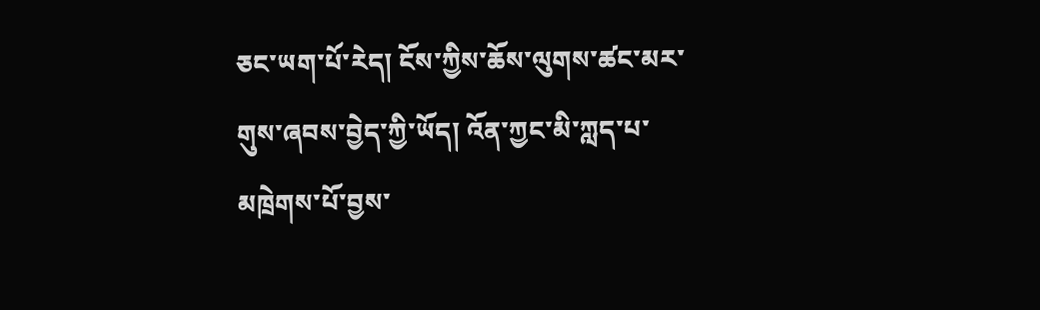ཅང་ཡག་པོ་རེད། ངོས་ཀྱིས་ཆོས་ལུགས་ཚང་མར་གུས་ཞབས་བྱེད་ཀྱི་ཡོད། འོན་ཀྱང་མི་ཀླད་པ་མཁྲེགས་པོ་བྱས་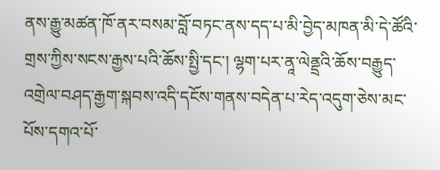ནས་རྒྱུ་མཚན་ཁོ་ནར་བསམ་བློ་བཏང་ནས་དད་པ་མི་བྱེད་མཁན་མི་དེ་ཚོའི་གྲས་ཀྱིས་སངས་རྒྱས་པའི་ཆོས་སྤྱི་དང་། ལྷག་པར་ནཱ་ལེནྡྲའི་ཆོས་བརྒྱུད་འགྲེལ་བཤད་རྒྱག་སྐབས་འདི་དངོས་གནས་བདེན་པ་རེད་འདུག་ཅེས་མང་པོས་དགའ་པོ་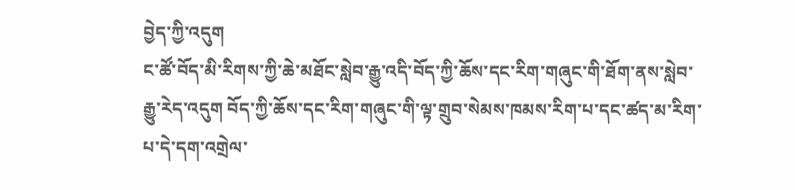བྱེད་ཀྱི་འདུག
ང་ཚོ་བོད་མི་རིགས་ཀྱི་ཆེ་མཐོང་སླེབ་རྒྱུ་འདི་བོད་ཀྱི་ཆོས་དང་རིག་གཞུང་གི་ཐོག་ནས་སླེབ་རྒྱུ་རེད་འདུག བོད་ཀྱི་ཆོས་དང་རིག་གཞུང་གི་ལྟ་གྲུབ་སེམས་ཁམས་རིག་པ་དང་ཚད་མ་རིག་པ་དེ་དག་འགྲེལ་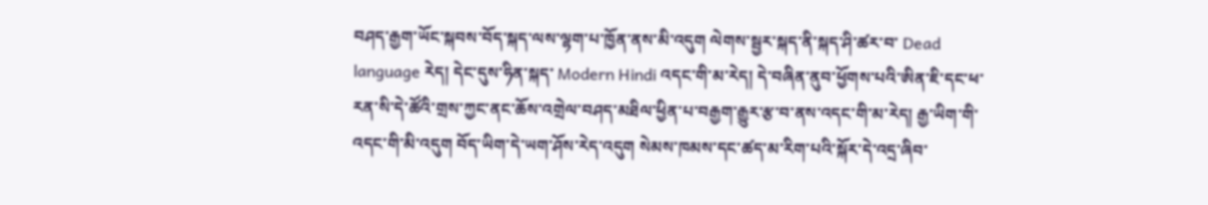བཤད་རྒྱག་ཡོང་སྐབས་བོད་སྐད་ལས་ལྷག་པ་ཁྱོན་ནས་མི་འདུག ལེགས་སྦྱར་སྐད་ནི་སྐད་ཤི་ཚར་བ་ Dead language རེད། དེང་དུས་ཧིན་སྐད་ Modern Hindi འདང་གི་མ་རེད། དེ་བཞིན་ནུབ་ཕྱོགས་པའི་ཨིན་ཇི་དང་ཕ་རན་སི་དེ་ཚོའི་གྲས་ཀྱང་ནང་ཆོས་འགྲེལ་བཤད་མཐིལ་ཕྱིན་པ་བརྒྱག་རྒྱུར་རྩ་བ་ནས་འདང་གི་མ་རེད། རྒྱ་ཡིག་གི་འདང་གི་མི་འདུག བོད་ཡིག་དེ་ཡག་ཤོས་རེད་འདུག སེམས་ཁམས་དང་ཚད་མ་རིག་པའི་སྐོར་དེ་འདྲ་ཞིབ་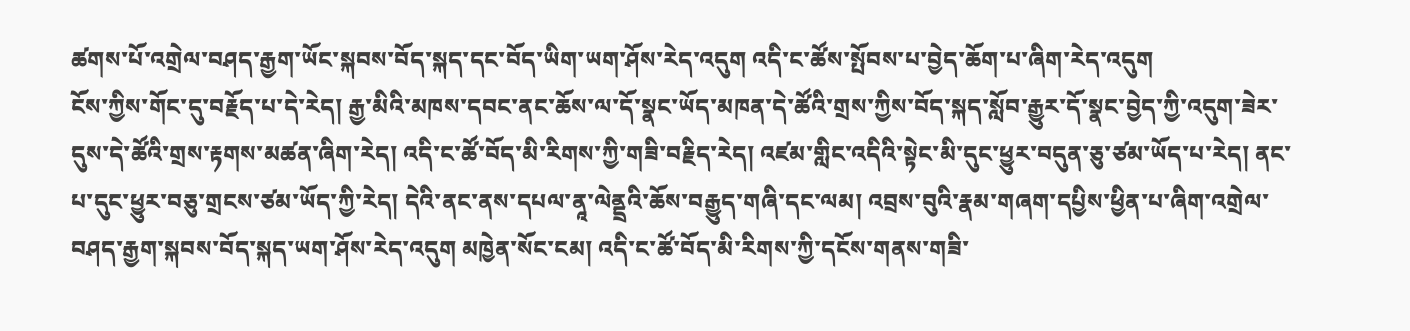ཚགས་པོ་འགྲེལ་བཤད་རྒྱག་ཡོང་སྐབས་བོད་སྐད་དང་བོད་ཡིག་ཡག་ཤོས་རེད་འདུག འདི་ང་ཚོས་སྤོབས་པ་བྱེད་ཆོག་པ་ཞིག་རེད་འདུག
ངོས་ཀྱིས་གོང་དུ་བརྗོད་པ་དེ་རེད། རྒྱ་མིའི་མཁས་དབང་ནང་ཆོས་ལ་དོ་སྣང་ཡོད་མཁན་དེ་ཚོའི་གྲས་ཀྱིས་བོད་སྐད་སློབ་རྒྱུར་དོ་སྣང་བྱེད་ཀྱི་འདུག་ཟེར་དུས་དེ་ཚོའི་གྲས་རྟགས་མཚན་ཞིག་རེད། འདི་ང་ཚོ་བོད་མི་རིགས་ཀྱི་གཟི་བརྗིད་རེད། འཛམ་གླིང་འདིའི་སྟེང་མི་དུང་ཕྱུར་བདུན་ཅུ་ཙམ་ཡོད་པ་རེད། ནང་པ་དུང་ཕྱུར་བཅུ་གྲངས་ཙམ་ཡོད་ཀྱི་རེད། དེའི་ནང་ནས་དཔལ་ནཱ་ལེནྡྲའི་ཆོས་བརྒྱུད་གཞི་དང་ལམ། འབྲས་བུའི་རྣམ་གཞག་དཔྱིས་ཕྱིན་པ་ཞིག་འགྲེལ་བཤད་རྒྱག་སྐབས་བོད་སྐད་ཡག་ཤོས་རེད་འདུག མཁྱེན་སོང་ངམ། འདི་ང་ཚོ་བོད་མི་རིགས་ཀྱི་དངོས་གནས་གཟི་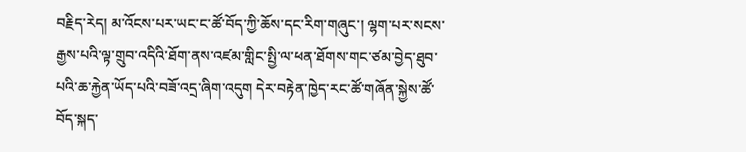བརྗིད་རེད། མ་འོངས་པར་ཡང་ང་ཚོ་བོད་ཀྱི་ཆོས་དང་རིག་གཞུང་། ལྷག་པར་སངས་རྒྱས་པའི་ལྟ་གྲུབ་འདིའི་ཐོག་ནས་འཛམ་གླིང་སྤྱི་ལ་ཕན་ཐོགས་གང་ཙམ་བྱེད་ཐུབ་པའི་ཆ་རྐྱེན་ཡོད་པའི་བཟོ་འདྲ་ཞིག་འདུག དེར་བརྟེན་ཁྱེད་རང་ཚོ་གཞོན་སྐྱེས་ཚོ་བོད་སྐད་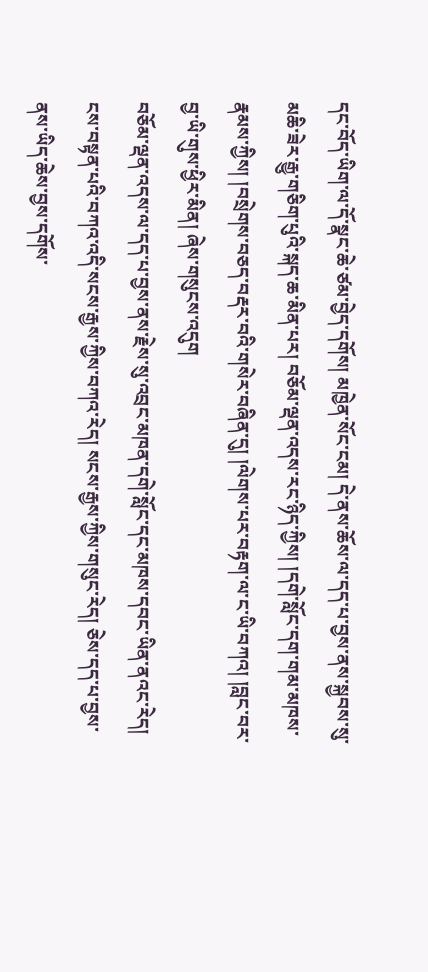དང་བོད་ཡིག་ལ་དོ་སྣང་ཆེ་ཙམ་བྱེད་དགོས། མཁྱེན་སོང་ངམ། དེ་ནས་ཆོས་ལ་དད་པ་བྱས་ནས་སྐྱབས་སུ་མཆི་ཟེར་རྒྱུ་གཅིག་པུའི་སྐད་ཆ་མིན་པར། བཅོམ་ལྡན་འདས་རང་ཉིད་ཀྱིས། །དགེ་སློང་དག་གམ་མཁས་རྣམས་ཀྱིས། །བསྲེགས་བཅད་བརྡར་བའི་གསེར་བཞིན་དུ། །ལེགས་པར་བརྟག་ལ་ང་ཡི་བཀའ། །བླང་བར་བྱ་ཡི་གུས་ཕྱིར་མིན། ཞེས་གསུངས་འདུག
བཅོམ་ལྡན་འདས་ལ་དད་པ་བྱས་ནས་རྗེས་སུ་འབྲང་མཁན་དགེ་སློང་དང་མཁས་དབང་ཡིན་ནའང་རེད། ངས་བསྟན་པའི་བཀའ་འདི་སངས་རྒྱས་ཀྱིས་བཀའ་རེད། སངས་རྒྱས་ཀྱིས་གསུང་རེད། ཅེས་དད་པ་བྱས་ནས་ཡིད་ཆེས་བྱས་དགོས་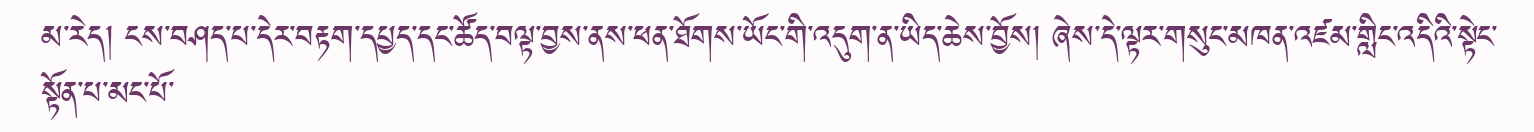མ་རེད། ངས་བཤད་པ་དེར་བརྟག་དཔྱད་དང་ཚོད་བལྟ་བྱས་ནས་ཕན་ཐོགས་ཡོང་གི་འདུག་ན་ཡིད་ཆེས་བྱོས། ཞེས་དེ་ལྟར་གསུང་མཁན་འཛམ་གླིང་འདིའི་སྟེང་སྟོན་པ་མང་པོ་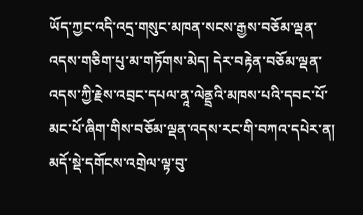ཡོད་ཀྱང་འདི་འདྲ་གསུང་མཁན་སངས་རྒྱས་བཅོམ་ལྡན་འདས་གཅིག་པུ་མ་གཏོགས་མེད། དེར་བརྟེན་བཅོམ་ལྡན་འདས་ཀྱི་རྗེས་འབྲང་དཔལ་ནཱ་ལེནྡྲའི་མཁས་པའི་དབང་པོ་མང་པོ་ཞིག་གིས་བཅོམ་ལྡན་འདས་རང་གི་བཀའ་དཔེར་ན། མདོ་སྡེ་དགོངས་འགྲེལ་ལྟ་བུ་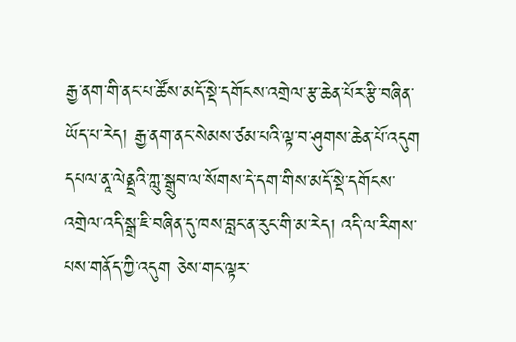རྒྱ་ནག་གི་ནང་པ་ཚོས་མདོ་སྡེ་དགོངས་འགྲེལ་རྩ་ཆེན་པོར་རྩི་བཞིན་ཡོད་པ་རེད། རྒྱ་ནག་ནང་སེམས་ཙམ་པའི་ལྟ་བ་ཤུགས་ཆེན་པོ་འདུག དཔལ་ནཱ་ལེནྡྲའི་ཀླུ་སྒྲུབ་ལ་སོགས་དེ་དག་གིས་མདོ་སྡེ་དགོངས་འགྲེལ་འདི་སྒྲ་ཇི་བཞིན་དུ་ཁས་བླང་ན་རུང་གི་མ་རེད། འདི་ལ་རིགས་པས་གནོད་ཀྱི་འདུག ཅེས་གང་ལྟར་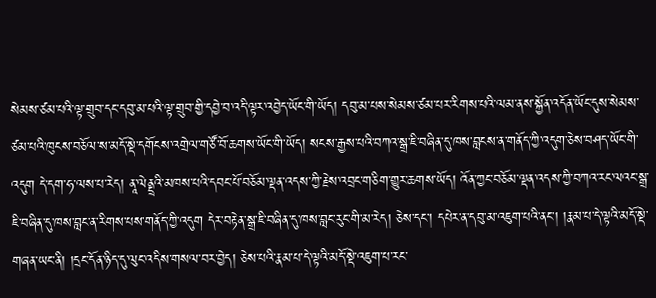སེམས་ཙམ་པའི་ལྟ་གྲུབ་དང་དབུ་མ་པའི་ལྟ་གྲུབ་གྱི་དབྱེ་བ་འདི་ལྟར་འབྱེད་ཡོང་གི་ཡོད། དབུ་མ་པས་སེམས་ཙམ་པར་རིགས་པའི་ལམ་ནས་སྐྱོན་འདོན་ཡོང་དུས་སེམས་ཙམ་པའི་ཁུངས་བཅོལ་ས་མདོ་སྡེ་དགོངས་འགྲེལ་གཙོ་བོ་ཆགས་ཡོང་གི་ཡོད། སངས་རྒྱས་པའི་བཀའ་སྒྲ་ཇི་བཞིན་དུ་ཁས་བླངས་ན་གནོད་ཀྱི་འདུག་ཅེས་བཤད་ཡོང་གི་འདུག དེ་དག་ཧ་ལས་པ་རེད། ནཱ་ལེནྡྲའི་མཁས་པའི་དབང་པོ་བཅོམ་ལྡན་འདས་ཀྱི་རྗེས་འབྲང་གཅིག་གྱུར་ཆགས་ཡོད། འོན་ཀྱང་བཅོམ་ལྡན་འདས་ཀྱི་བཀའ་རང་ལའང་སྒྲ་ཇི་བཞིན་དུ་ཁས་བླང་ན་རིགས་པས་གནོད་ཀྱི་འདུག དེར་བརྟེན་སྒྲ་ཇི་བཞིན་དུ་ཁས་བླང་རུང་གི་མ་རེད། ཅེས་དང་། དཔེར་ན་དབུ་མ་འཇུག་པའི་ནང་། །རྣམ་པ་དེ་ལྟའི་མདོ་སྡེ་གཞན་ཡང་ནི། །དྲང་དོན་ཉིད་དུ་ལུང་འདིས་གསལ་བར་བྱེད། ཅེས་པའི་རྣམ་པ་དེ་ལྟའི་མདོ་སྡེ་འཇུག་པ་རང་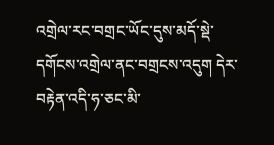འགྲེལ་རང་བགྲང་ཡོང་དུས་མདོ་སྡེ་དགོངས་འགྲེལ་ནང་བགྲངས་འདུག དེར་བརྟེན་འདི་ཧ་ཅང་མི་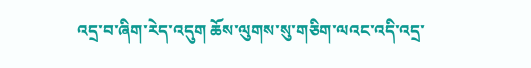འདྲ་བ་ཞིག་རེད་འདུག ཆོས་ལུགས་སུ་གཅིག་ལའང་འདི་འདྲ་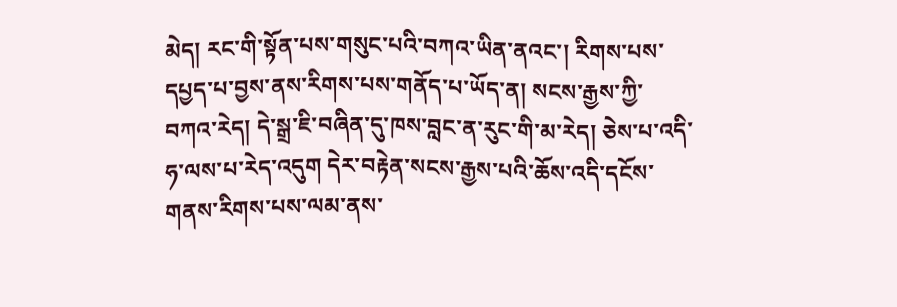མེད། རང་གི་སྟོན་པས་གསུང་པའི་བཀའ་ཡིན་ནའང་། རིགས་པས་དཔྱད་པ་བྱས་ནས་རིགས་པས་གནོད་པ་ཡོད་ན། སངས་རྒྱས་ཀྱི་བཀའ་རེད། དེ་སྒྲ་ཇི་བཞིན་དུ་ཁས་བླང་ན་རུང་གི་མ་རེད། ཅེས་པ་འདི་ཧ་ལས་པ་རེད་འདུག དེར་བརྟེན་སངས་རྒྱས་པའི་ཆོས་འདི་དངོས་གནས་རིགས་པས་ལམ་ནས་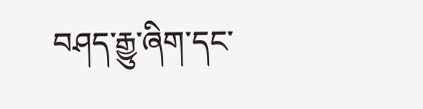བཤད་རྒྱུ་ཞིག་དང་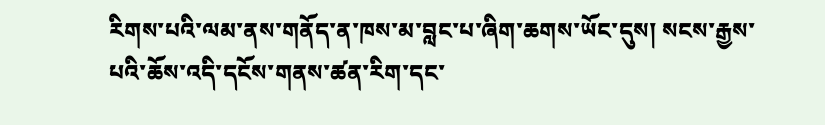རིགས་པའི་ལམ་ནས་གནོད་ན་ཁས་མ་བླང་པ་ཞིག་ཆགས་ཡོང་དུས། སངས་རྒྱས་པའི་ཆོས་འདི་དངོས་གནས་ཚན་རིག་དང་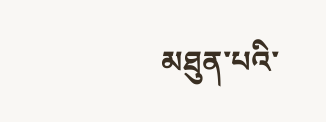མཐུན་པའི་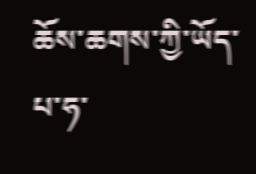ཆོས་ཆགས་ཀྱི་ཡོད་པ་ཧ་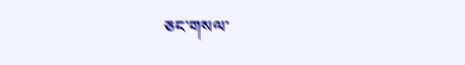ཅང་གསལ་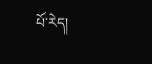པོ་རེད།